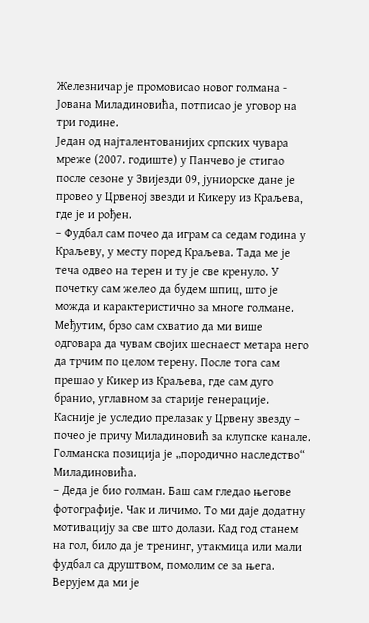Железничар је промовисао новог голмана - Јована Миладиновића, потписао је уговор на три године.
Један од најталентованијих српских чувара мреже (2007. годиште) у Панчево је стигао после сезоне у Звијезди 09, јуниорске дане је провео у Црвеној звезди и Кикеру из Краљева, где је и рођен.
– Фудбал сам почео да играм са седам година у Краљеву, у месту поред Краљева. Тада ме је теча одвео на терен и ту је све кренуло. У почетку сам желео да будем шпиц, што је можда и карактеристично за многе голмане. Међутим, брзо сам схватио да ми више одговара да чувам својих шеснаест метара него да трчим по целом терену. После тога сам прешао у Кикер из Краљева, где сам дуго бранио, углавном за старије генерације. Касније је уследио прелазак у Црвену звезду – почео је причу Миладиновић за клупске канале.
Голманска позиција је „породично наследство“ Миладиновића.
– Деда је био голман. Баш сам гледао његове фотографије. Чак и личимо. То ми даје додатну мотивацију за све што долази. Кад год станем на гол, било да је тренинг, утакмица или мали фудбал са друштвом, помолим се за њега. Верујем да ми је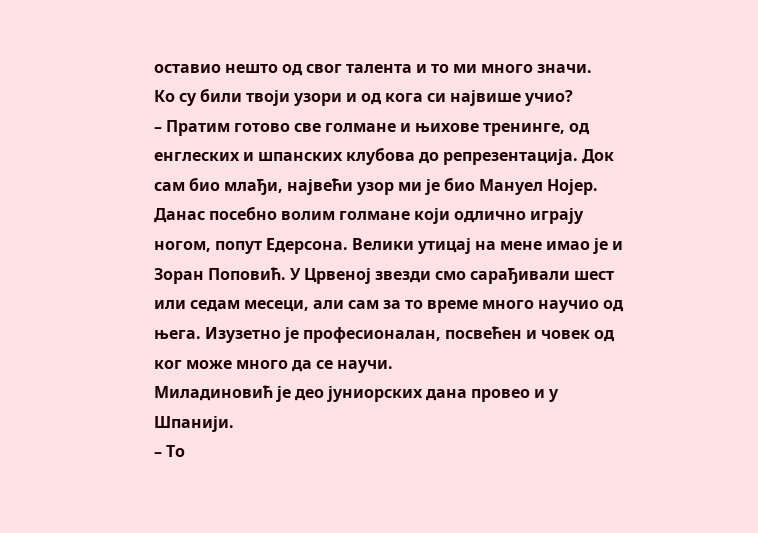оставио нешто од свог талента и то ми много значи.
Ко су били твоји узори и од кога си највише учио?
– Пратим готово све голмане и њихове тренинге, од енглеских и шпанских клубова до репрезентација. Док сам био млађи, највећи узор ми је био Мануел Нојер. Данас посебно волим голмане који одлично играју ногом, попут Едерсона. Велики утицај на мене имао је и Зоран Поповић. У Црвеној звезди смо сарађивали шест или седам месеци, али сам за то време много научио од њега. Изузетно је професионалан, посвећен и човек од ког може много да се научи.
Миладиновић је део јуниорских дана провео и у Шпанији.
– То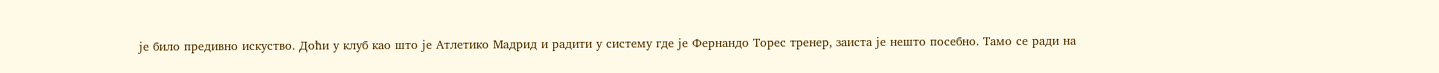је било предивно искуство. Доћи у клуб као што је Атлетико Мадрид и радити у систему где је Фернандо Торес тренер, заиста је нешто посебно. Тамо се ради на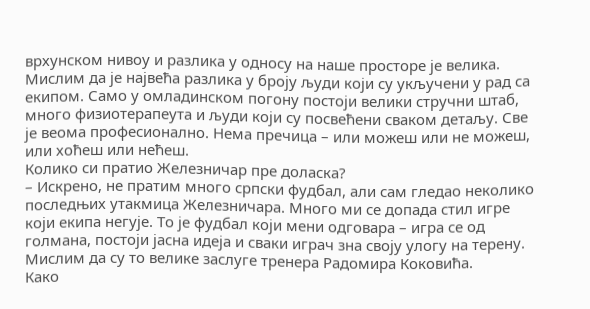врхунском нивоу и разлика у односу на наше просторе је велика. Мислим да је највећа разлика у броју људи који су укључени у рад са екипом. Само у омладинском погону постоји велики стручни штаб, много физиотерапеута и људи који су посвећени сваком детаљу. Све је веома професионално. Нема пречица – или можеш или не можеш, или хоћеш или нећеш.
Колико си пратио Железничар пре доласка?
– Искрено, не пратим много српски фудбал, али сам гледао неколико последњих утакмица Железничара. Много ми се допада стил игре који екипа негује. То је фудбал који мени одговара – игра се од голмана, постоји јасна идеја и сваки играч зна своју улогу на терену. Мислим да су то велике заслуге тренера Радомира Коковића.
Како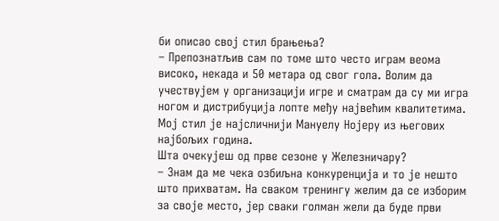би описао свој стил брањења?
– Препознатљив сам по томе што често играм веома високо, некада и 50 метара од свог гола. Волим да учествујем у организацији игре и сматрам да су ми игра ногом и дистрибуција лопте међу највећим квалитетима. Мој стил је најсличнији Мануелу Нојеру из његових најбољих година.
Шта очекујеш од прве сезоне у Железничару?
– Знам да ме чека озбиљна конкуренција и то је нешто што прихватам. На сваком тренингу желим да се изборим за своје место, јер сваки голман жели да буде први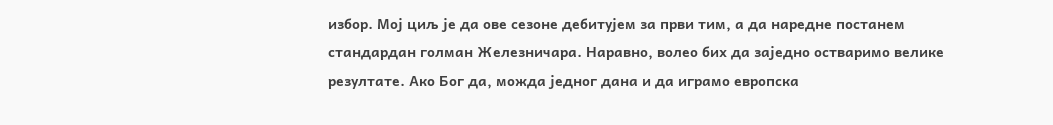избор. Мој циљ је да ове сезоне дебитујем за први тим, а да наредне постанем стандардан голман Железничара. Наравно, волео бих да заједно остваримо велике резултате. Ако Бог да, можда једног дана и да играмо европска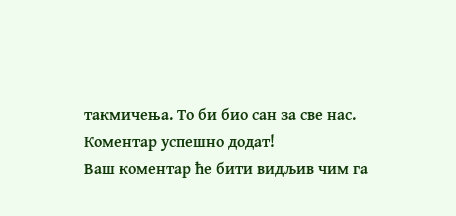такмичења. То би био сан за све нас.
Комeнтар успeшно додат!
Ваш комeнтар ћe бити видљив чим га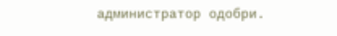администратор одобри.